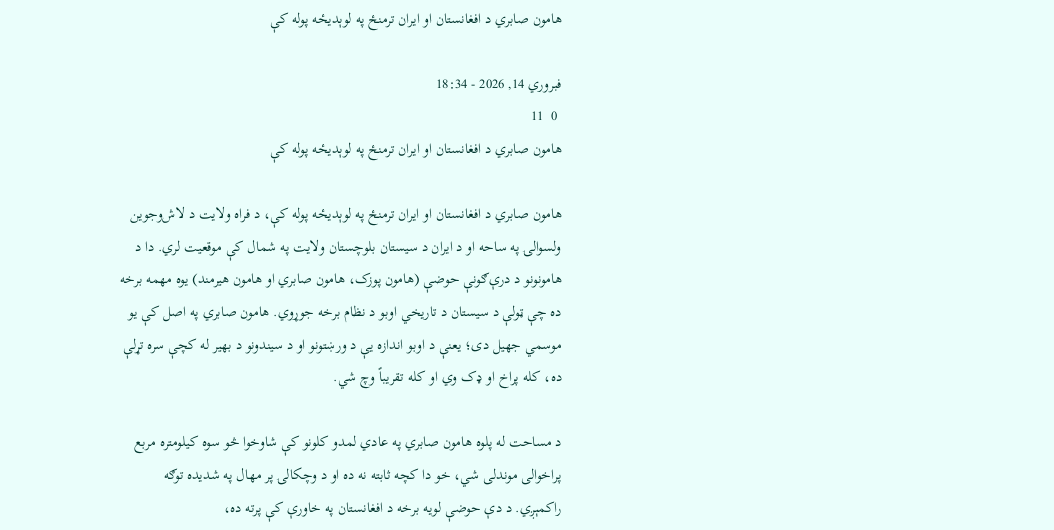هامون صابري د افغانستان او ایران ترمنځ په لوېدیځه پوله کې

فبروري 14, 2026 - 18:34
 0  11
هامون صابري د افغانستان او ایران ترمنځ په لوېدیځه پوله کې

هامون صابري د افغانستان او ایران ترمنځ په لوېدیځه پوله کې، د فراه ولایت د لاش‌وجوین ولسوالۍ په ساحه او د ایران د سیستان بلوچستان ولایت په شمال کې موقعیت لري. دا د هامونونو د درې‌ګونې حوضې (هامون پوزک، هامون صابري او هامون هیرمند) یوه مهمه برخه ده چې ټولې د سیستان د تاریخي اوبو د نظام برخه جوړوي. هامون صابري په اصل کې یو موسمي جهیل دی؛ یعنې د اوبو اندازه یې د ورښتونو او د سیندونو د بهیر له کچې سره تړلې ده، کله پراخ او ډک وي او کله تقریباً وچ شي.

د مساحت له پلوه هامون صابري په عادي لمدو کلونو کې شاوخوا څو سوه کیلومتره مربع پراخوالی موندلی شي، خو دا کچه ثابته نه ده او د وچکالۍ پر مهال په شدیده توګه راکمېږي. د دې حوضې لویه برخه د افغانستان په خاورې کې پرته ده،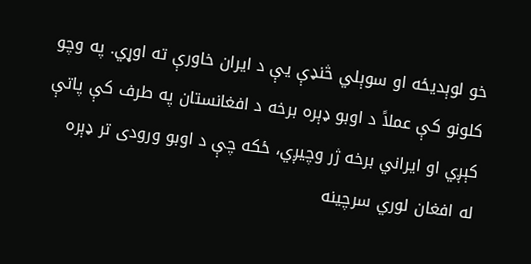خو لوېدیځه او سوېلي څنډې یې د ایران خاورې ته اوړي. په وچو کلونو کې عملاً د اوبو ډېره برخه د افغانستان په طرف کې پاتې کېږي او ایراني برخه ژر وچيږي، ځکه چې د اوبو ورودی تر ډېره له افغان لوري سرچینه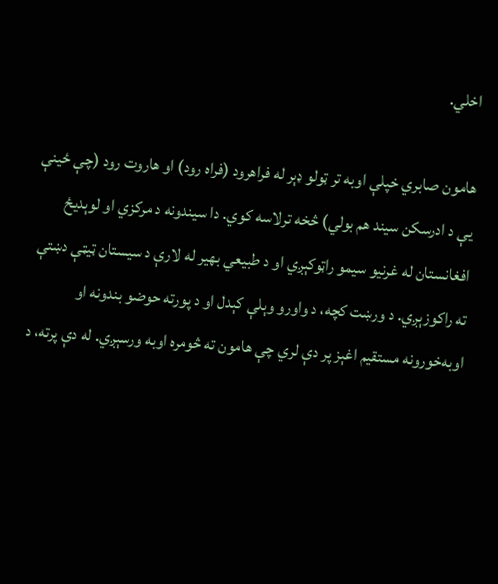اخلي.

هامون صابري خپلې اوبه تر ټولو ډېر له فراهرود (فراه رود) او هاروت رود (چې ځینې یې د ادرسکن سیند هم بولي) څخه ترلاسه کوي. دا سیندونه د مرکزي او لوېدیځ افغانستان له غرنیو سیمو راټوکېږي او د طبیعي بهیر له لارې د سیستان ټیټې دښتې ته راکوزېږي. د ورښت کچه، د واورو وېلې کېدل او د پورته حوضو بندونه او اوبه‌خورونه مستقیم اغېز پر دې لري چې هامون ته څومره اوبه ورسېږي. له دې پرته، د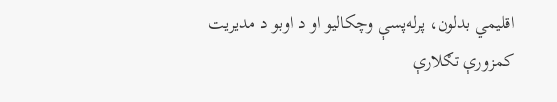اقلیمي بدلون، پرله‌پسې وچکالیو او د اوبو د مدیریت کمزورې تګلارې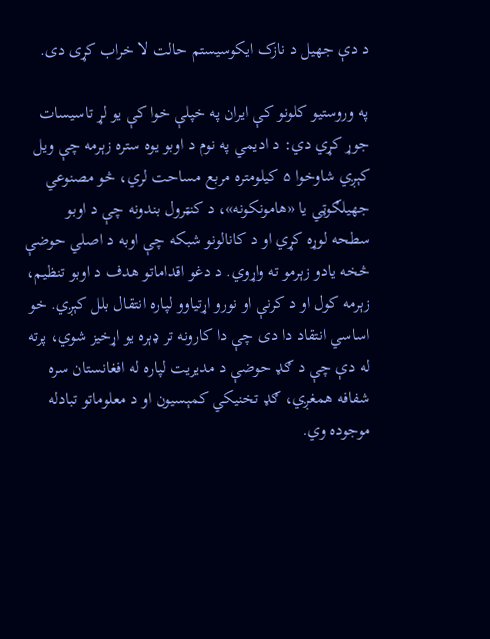د دې جهیل د نازک ایکوسیستم حالت لا خراب کړی دی.

په وروستیو کلونو کې ایران په خپلې خوا کې یو لړ تاسیسات جوړ کړي دي: د ادیمي په نوم د اوبو یوه ستره زېرمه چې ویل کېږي شاوخوا ۵ کیلومتره مربع مساحت لري، څو مصنوعي جهیلګوټي یا «هامونکونه»، د کنټرول بندونه چې د اوبو سطحه لوړه کړي او د کانالونو شبکه چې اوبه د اصلي حوضې څخه یادو زېرمو ته واړوي. د دغو اقداماتو هدف د اوبو تنظیم، زېرمه کول او د کرنې او نورو اړتیاوو لپاره انتقال بلل کېږي. خو اساسي انتقاد دا دی چې دا کارونه تر ډېره یو اړخیز شوي، پرته له دې چې د ګډ حوضې د مدیریت لپاره له افغانستان سره شفافه همغږي، ګډ تخنیکي کمېسیون او د معلوماتو تبادله موجوده وي.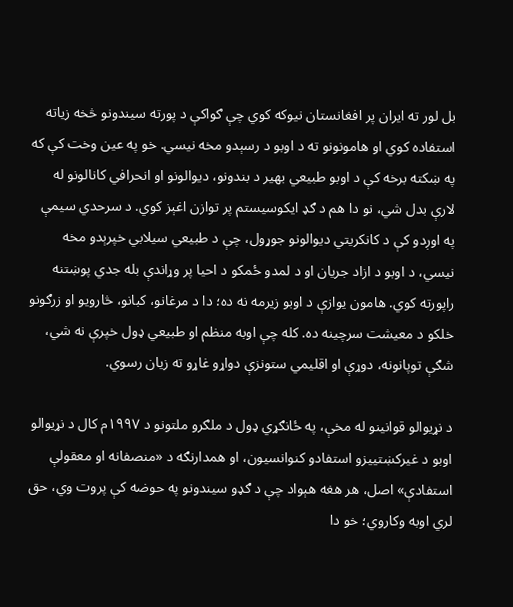بل لور ته ایران پر افغانستان نیوکه کوي چې ګواکې د پورته سیندونو څخه زیاته استفاده کوي او هامونونو ته د اوبو د رسېدو مخه نیسي. خو په عین وخت کې که په ښکته برخه کې د اوبو طبیعي بهیر د بندونو، دیوالونو او انحرافي کانالونو له لارې بدل شي، نو دا هم د ګډ ایکوسیستم پر توازن اغېز کوي. د سرحدي سیمې په اوږدو کې د کانکریتي دیوالونو جوړول، چې د طبیعي سیلابي خپرېدو مخه نیسي، د اوبو د ازاد جریان او د لمدو ځمکو د احیا پر وړاندې بله جدي پوښتنه راپورته کوي. هامون یوازې د اوبو زیرمه نه ده؛ دا د مرغانو، کبانو، څارویو او زرګونو خلکو د معیشت سرچینه ده. کله چې اوبه منظم او طبیعي ډول خپرې نه شي، شګې توپانونه، دوړې او اقلیمي ستونزې دواړو غاړو ته زیان رسوي.

د نړیوالو قوانینو له مخې، په ځانګړي ډول د ملګرو ملتونو د ۱۹۹۷م کال د نړیوالو اوبو د غیرکښتییزو استفادو کنوانسیون، او همدارنګه د «منصفانه او معقولې استفادې» اصل، هر هغه هېواد چې د ګډو سیندونو په حوضه کې پروت وي، حق لري اوبه وکاروي؛ خو دا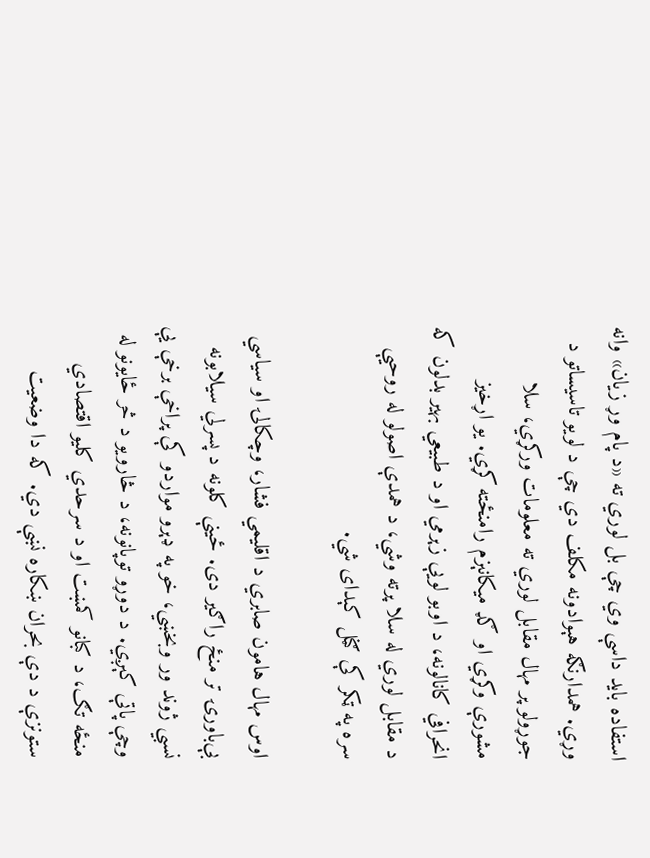استفاده باید داسې وي چې بل لوري ته «د پام وړ زیان» وانه وړي. همدارنګه هېوادونه مکلف دي چې د لویو تاسیساتو د جوړولو پر مهال مقابل لوري ته معلومات ورکړي، سلا مشورې وکړي او ګډ میکانېزم رامنځته کړي. یو اړخیز انحرافي کانالونه، د اوبو لویې زېرمي او د طبیعي بهیر بدلون که د مقابل لوري له سلا پرته وشي، د همدې اصولو له روحیې سره په ټکر کې ګڼل کېدای شي.

اوس مهال هامون صابري د اقلیمي فشار، وچکالۍ او سیاسي بې‌باورۍ تر منځ راګیر دی. ځینې کلونه د پسرلي سیلابونه نسبي ژوند ور وبخښي، خو په ډېرو مواردو کې پراخې برخې یې وچې پاتې کېږي. د دوړو توپانونه، د څارويو د څر ځایونو له منځه تګ، د کبانو کمښت او د سرحدي کلیو اقتصادي ستونزې د دې بحران ښکاره نښې دي. که دا وضعیت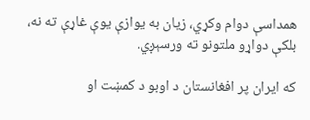همداسې دوام وکړي، زیان به یوازې یوې غاړې ته نه، بلکې دواړو ملتونو ته ورسېږي.

که ایران پر افغانستان د اوبو د کمښت او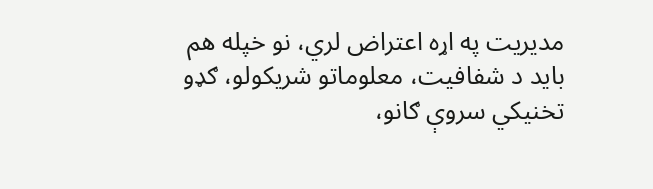مدیریت په اړه اعتراض لري، نو خپله هم باید د شفافیت، معلوماتو شریکولو، ګډو تخنیکي سروې ګانو،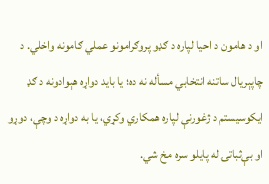او د هامون د احیا لپاره د ګډو پروګرامونو عملي ګامونه واخلي. د چاپېریال ساتنه انتخابي مسأله نه ده؛ یا باید دواړه هېوادونه د ګډ ایکوسیستم د ژغورنې لپاره همکاري وکړي، یا به دواړه د وچې، دوړو او بې‌ثباتۍ له پایلو سره مخ شي.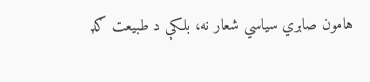هامون صابري سیاسي شعار نه، بلکې د طبیعت ګډ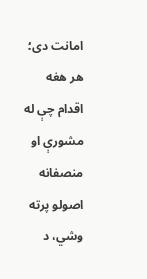امانت دی؛ هر هغه اقدام چې له مشورې او منصفانه اصولو پرته وشي، د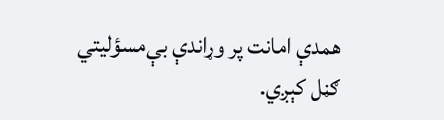همدې امانت پر وړاندې بې‌مسؤلیتي ګڼل کېږي.